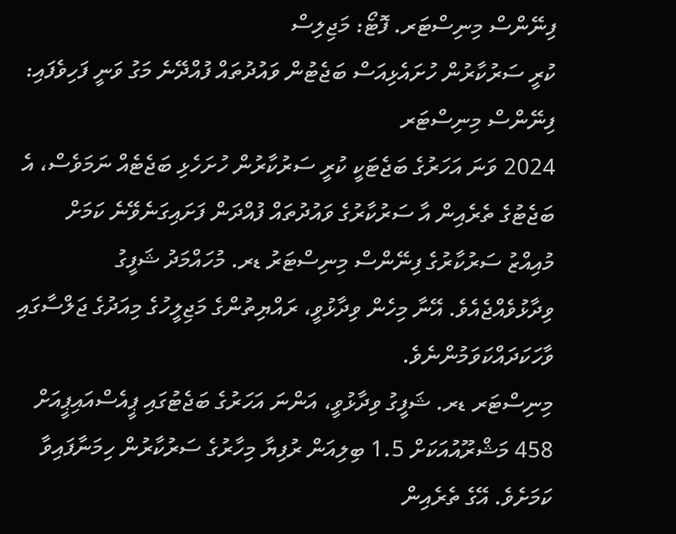ފިނޭންސް މިނިސްޓަރ. ފޮޓޯ: މަޖިލިސް
ކުރީ ސަރުކާރުން ހުށައެޅިއަސް ބަޖެޓުން ވައުދުތައް ފުއްދޭނެ މަގު ވަނީ ފަހިވެފައި: ފިނޭންސް މިނިސްޓަރ
2024 ވަނަ އަހަރުގެ ބަޖެޓަކީ ކުރީ ސަރުކާރުން ހުށަހެޅި ބަޖެޓެއް ނަމަވެސް، އެ ބަޖެޓުގެ ތެރެއިން އާ ސަރުކާރުގެ ވައުދުތައް ފުއްދަން ފަށައިގަނެވޭނެ ކަމަށް މުއިއްޒު ސަރުކާރުގެ ފިނޭންސް މިނިސްޓަރު ޑރ. މުހައްމަދު ޝަފީގު ވިދާޅުވެއްޖެއެވެ. އޭނާ މިހެން ވިދާޅުވީ، ރައްޔިތުންގެ މަޖިލީހުގެ މިއަދުގެ ޖަލްސާގައި ވާހަކަދައްކަވަމުންނެވެ.
މިނިސްޓަރ ޑރ. ޝަފީގު ވިދާޅުވީ، އަންނަ އަހަރުގެ ބަޖެޓުގައި ޕީއެސްއައިޕީއަށް 458 މަޝްރޫއުއަކަށް 1.5 ބިލިއަން ރުފިޔާ މިހާރުގެ ސަރުކާރުން ހިމަނާފައިވާ ކަމަށެވެ. އޭގެ ތެރެއިން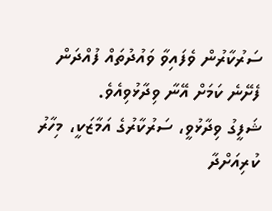ސަރުކާރުން ވެފައިވާ ވައުދުތައް ފުއްދަން ފެށޭނެ ކަމަށް އޭނާ ވިދާޅުވިއެވެ.
ޝަފީގު ވިދާޅުވީ، ސަރުކާރުގެ އަމާޒަކީ، މިހާރު ކުރިއަށްދާ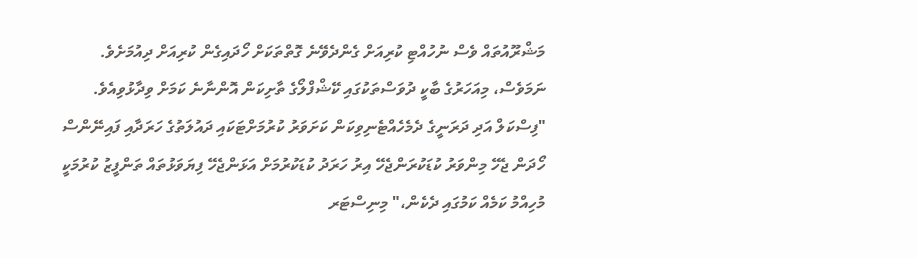މަޝްރޫއުތައް ވެސް ނުހުއްޓި ކުރިއަށް ގެންދެވޭނެ ގޮތްތަކަށް ހޯދައިގެން ކުރިއަށް ދިއުމަށެވެ. ނަމަވެސް، މިއަހަރުގެ ބާކީ ދުވަސްތަކުގައި ކޭޝްފްލޯގެ ތާށިކަން އޮންނާނެ ކަމަށް ވިދާޅުވިއެވެ.
"ފިސްކަލް އަދި ދަރަނީގެ ދެމެހެއްޓެނިވިކަން ކަށަވަރު ކުރުމަށްޓަކައި ދައުލަތުގެ ހަރަދާއި ފައިނޭންސް ހޯދަން ޖެހޭ މިންވަރު ކުޑަކުރަންޖެހޭ އިރު ހަރަދު ކުޑަކުރުމަށް އަޅަންޖެހޭ ފިޔަވަޅުތައް ތަންފީޒު ކުރުމަކީ މުހިއްމު ކަމެއް ކަމުގައި ދެކެން،" މިނިސްޓަރ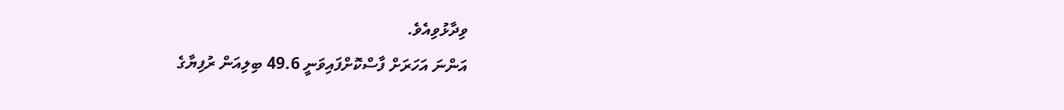ވިދާޅުވިއެވެ.
އަންނަ އަހަރަށް ފާސްކޮށްފައިވަނީ 49.6 ބިލިއަން ރުފިޔާގެ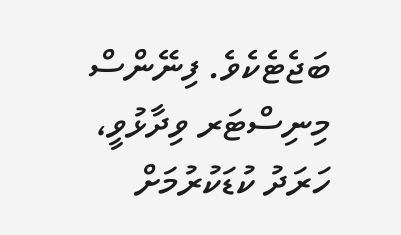ބަޖެޓެކެވެ. ފިނޭންސް މިނިސްޓަރ ވިދާޅުވީ، ހަރަދު ކުޑަކުރުމަށް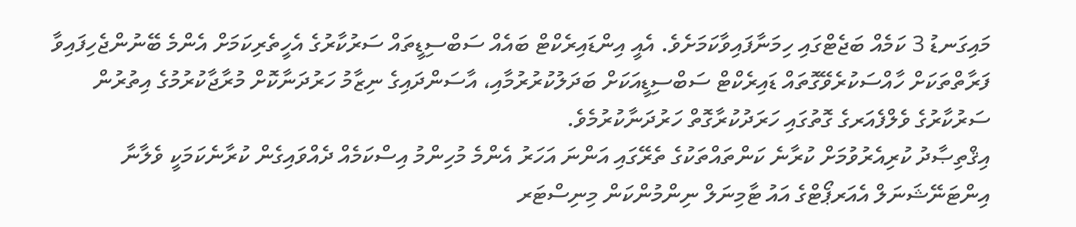މައިގަނޑު 3 ކަމެއް ބަޖެޓްގައި ހިމަނާފައިވާކަމަށެވެ. އެއީ އިންޑައިރެކްޓް ބައެއް ސަބްސިޑީތައް ސަރުކާރުގެ އެހީތެރިކަމަށް އެންމެ ބޭނުންޖެހިފައިވާ ފަރާތްތަކަށް ހާއްސަކުރެވޭގޮތައް ޑައިރެކްޓް ސަބްސިޑީއަކަށް ބަދަލުކުރުރުމާއި، އާސަންދައިގެ ނިޒާމު ހަރުދަނާކޮށް މުރާޖާކުރުމުގެ އިތުރުން ސަރުކާރުގެ ވެލްފެއަރގެ ގޮތުގައި ހަރަދުކުރާގޮތް ހަރުދަނާކުރުމެވެ.
އިޤްތިޞާދު ކުރިއެރުވުމަށް ކުރާނެ ކަންތައްތަކުގެ ތެރޭގައި އަންނަ އަހަރު އެންމެ މުހިންމު އިސްކަމެއް ދެއްވައިގެން ކުރާނެކަމަކީ ވެލާނާ އިންޓަނޭޝަނަލް އެއަރޕޯޓްގެ އައު ޓާމިނަލް ނިންމުންކަން މިނިސްޓަރ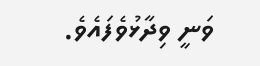ވަނީ ވިދާޅުވެފައެވެ.